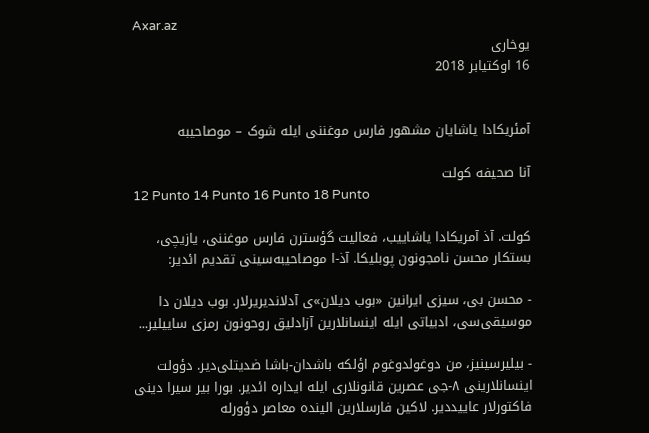Axar.az
یوخاری
16 اوکتیابر 2018


آمئریکادا یاشایان مشهور فارس موغننی ایله شوک – موصاحیبه

آنا صحیفه کولت
12 Punto 14 Punto 16 Punto 18 Punto

کولت. آذ آمریکادا یاشاییب، فعالیت گؤسترن فارس موغننی، یازیچی، بستکار محسن نامجونون پوبلیکا. آذ-ا موصاحیبه‌سینی تقدیم ائدیر:

- محسن بی، سیزی ایرانین «بوب دیلان»ی آدلاندیریرلار. بوب دیلان دا موسیقی‌سی، ادبیاتی ایله اینسانلارین آزادلیق روحونون رمزی ساییلیر...

- بیلیرسینیز، من دوغولدوغوم اؤلکه باشدان-باشا ضدیتلی‌دیر. دؤولت اینسانلارینی ۸-جی عصرین قانونلاری ایله ایداره ائدیر. بورا بیر سیرا دینی فاکتورلار عاییددیر. لاکین فارسلارین الینده معاصر دؤورله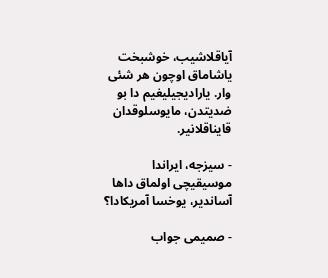آیاقلاشیب، خوشبخت یاشاماق اوچون هر شئی وار. یارادیجیلیغیم دا بو ضدیتدن، مایوسلوقدان قایناقلانیر.

- سیزجه، ایراندا موسیقیچی اولماق داها آساندیر، یوخسا آمریکادا؟

- صمیمی جواب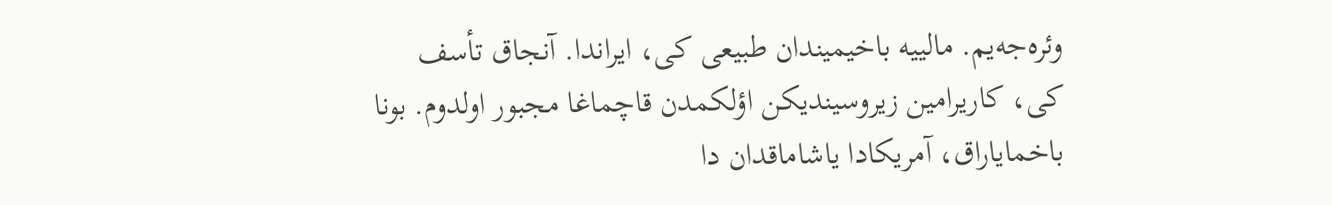وئره‌جه‌یم. مالییه باخیمیندان طبیعی کی، ایراندا. آنجاق تأسف کی، کاریرامین زیروسیندیکن اؤلکمدن قاچماغا مجبور اولدوم. بونا باخمایاراق، آمریکادا یاشاماقدان دا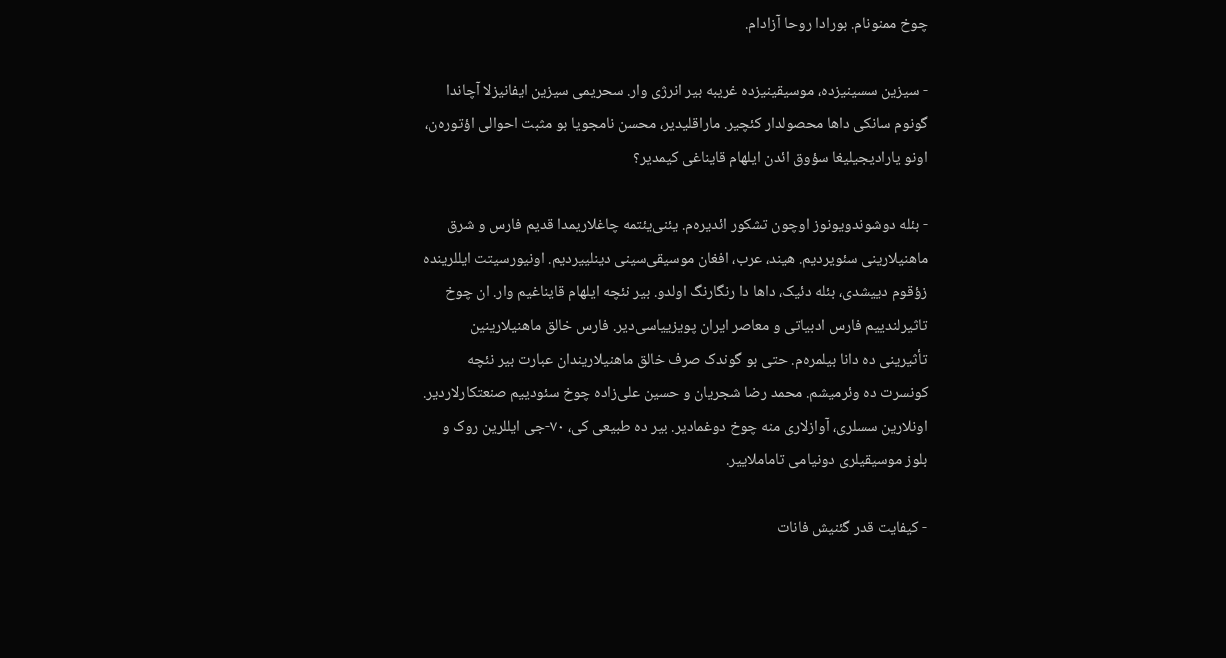چوخ ممنونام. بورادا روحا آزادام.

- سیزین سسینیزده، موسیقینیزده غریبه بیر انرژی وار. سحریمی سیزین ایفانیزلا آچاندا گونوم سانکی داها محصولدار کئچیر. ماراقلیدیر، محسن نامجویا بو مثبت احوالی اؤتوره‌ن، اونو یارادیجیلیغا سؤوق ائد‌ن ایلهام قایناغی کیمدیر؟

- بئله دوشوندویونوز اوچون تشکور ائدیره‌م. یئنی‌یئتمه چاغلاریمدا قدیم فارس و شرق ماهنیلارینی سئویردیم. هیند، عرب، افغان موسیقی‌سینی دینلییردیم. اونیورسیتت ایللرینده زؤقوم دییشدی، بئله دئیک، داها دا رنگارنگ اولدو. بیر نئچه ایلهام قایناغیم وار. ان چوخ تاثیرلندییم فارس ادبیاتی و معاصر ایران پویزییاسی‌دیر. فارس خالق ماهنیلارینین تأثیرینی ده دانا بیلمره‌م. حتی بو گوندک صرف خالق ماهنیلاریندان عبارت بیر نئچه کونسرت ده وئرمیشم. محمد رضا شجریان و حسین علی‌زاده چوخ سئودییم صنعتکارلاردیر. اونلارین سسلری، آوازلاری منه چوخ دوغمادیر. بیر ده طبیعی کی، ۷۰-جی ایللرین روک و بلوز موسیقیلری دونیامی تاماملاییر.

- کیفایت قدر گئنیش فانات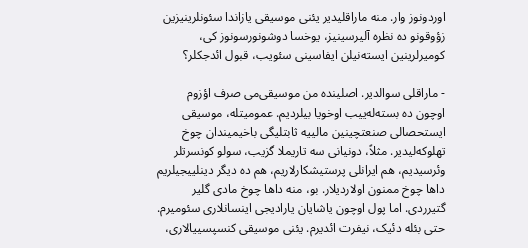اوردونوز وار. منه ماراقلیدیر یئنی موسیقی یازاندا سئونلرینیزین زؤوقونو ده نظره آلیرسینیز، یوخسا دوشونورسونوز کی، کومیرلرینین ایسته‌نیلن ایفاسینی سئویب، قبول ائد‌جکلر؟

- ماراقلی سوالدیر. اصلینده من موسیقی‌می صرف اؤزوم اوچون ده بسته‌له‌ییب اوخویا بیلردیم. عمومیتله، موسیقی ایستحصالی صنعتچینین مالییه ثابتلیگی باخیمیندان چوخ تهلوکه‌لیدیر. مثلاً، دونیانی سه تاریملا گزیب، سولو کونسرتلر وئرسیدیم، هم ایرانلی پرستیشکارلاریم، هم ده دیگر دینلییجیلریم داها چوخ ممنون اولاردیلار. بو، منه داها چوخ مادی گلیر گتیرردی. اما پول اوچون یاشایان یارادیجی اینسانلاری سئومیرم. حتی بئله دئیک، نیفرت ائدیرم. یئنی موسیقی کنسپسییالاری،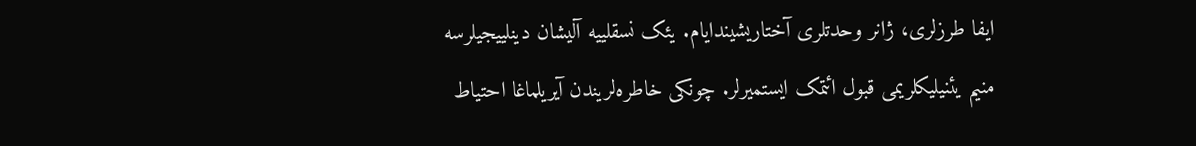ایفا طرزلری، ژانر وحدتلری آختاریشیندایام. یئک نسقلییه آلیشان دینلییجیلرسه منیم یئنیلیکلریمی قبول ائتمک ایستمیرلر. چونکی خاطره‌لریندن آیریلماغا احتیاط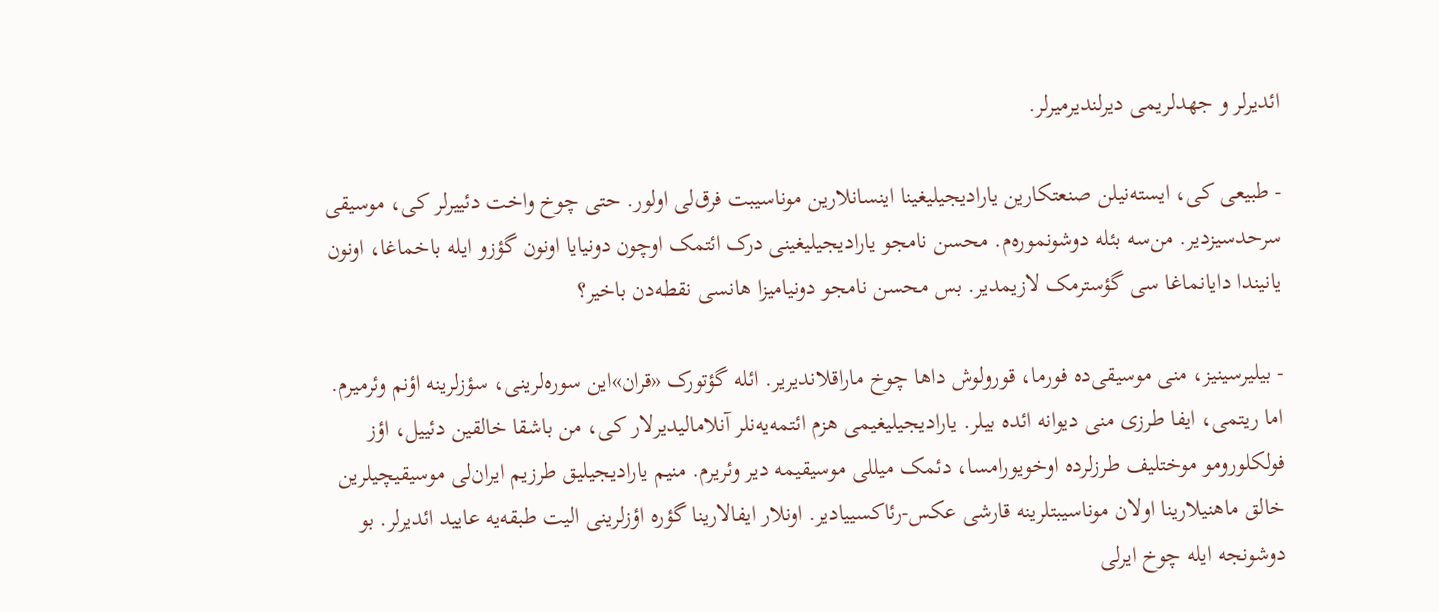ائدیرلر و جهدلریمی دیرلندیرمیرلر.

- طبیعی کی، ایسته‌نیلن صنعتکارین یارادیجیلیغینا اینسانلارین موناسیبت فرق‌لی اولور. حتی چوخ واخت دئییرلر کی، موسیقی سرحدسیزدیر. من‌سه بئله دوشونموره‌م. محسن نامجو یارادیجیلیغینی درک ائتمک اوچون دونیایا اونون گؤزو ایله باخماغا، اونون یانیندا دایانماغا سی گؤسترمک لازیمدیر. بس محسن نامجو دونیامیزا هانسی نقطه‌دن باخیر؟

- بیلیرسینیز، منی موسیقی‌ده فورما، قورولوش داها چوخ ماراقلاندیریر. ائله گؤتورک «قران»این سوره‌لرینی، سؤزلرینه اؤنم وئرمیرم. اما ریتمی، ایفا طرزی منی دیوانه ائده بیلر. یارادیجیلیغیمی هزم ائتمه‌یه‌نلر آنلامالیدیرلار کی، من باشقا خالقین دئییل، اؤز فولکلورومو موختلیف طرزلرده اوخویورامسا، دئمک میللی موسیقیمه دیر وئریرم. منیم یارادیجیلیق طرزیم ایران‌لی موسیقیچیلرین خالق ماهنیلارینا اولان موناسیبتلرینه قارشی عکس-رئاکسییادیر. اونلار ایفالارینا گؤره اؤزلرینی الیت طبقه‌یه عایید ائدیرلر. بو دوشونجه ایله چوخ ایر‌لی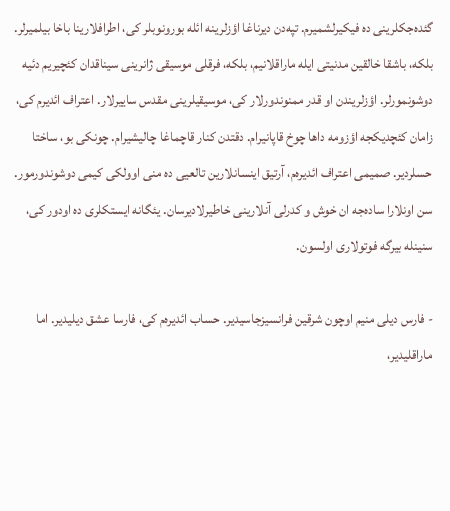گئده‌جکلرینی ده فیکیرلشمیرم. تپه‌دن دیرناغا اؤزلرینه ائله بورونوبلر کی، اطرافلارینا باخا بیلمیرلر. بلکه، باشقا خالقین مدنیتی ایله ماراقلانیم، بلکه، فرقلی موسیقی ژانرینی سیناقدان کئچیریم دئیه دوشونمورلر. اؤزلریندن او قدر ممنوندورلار کی، موسیقیلرینی مقدس ساییرلار. اعتراف ائدیرم کی، زامان کئچدیکجه اؤزومه داها چوخ قاپانیرام. دقتدن کنار قاچماغا چالیشیرام. چونکی بو، ساختا حسلردیر. صمیمی اعتراف ائدیره‌م، آرتیق اینسانلارین تالعیی ده منی اوولکی کیمی دوشوندورمور. سن اونلارا ساده‌جه ان خوش و کدرلی آنلارینی خاطیرلادیرسان. یئگانه ایستکلری ده اودور کی، سنینله بیرگه فوتولاری اولسون.

- فارس دیلی منیم اوچون شرقین فرانسیزجاسیدیر. حساب ائدیره‌م کی، فارسا عشق دیلیدیر. اما ماراقلیدیر،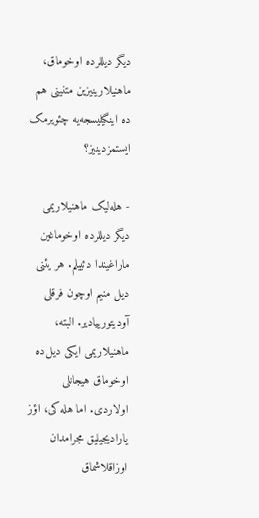دیگر دیللرده اوخوماق، ماهنیلارینیزین متنینی هم ده اینگیلیسجه‌یه چئویرمک ایستمزدینیز؟

- هله‌لیک ماهنیلاریمی دیگر دیللرده اوخوماغین ماراغیندا دئییلم. هر یئنی دیل منیم اوچون فرقلی آودیتورییادیر. البته، ماهنیلاریمی ایکی دیل‌ده اوخوماق هیجانلی اولاردی. اما هله کی، اؤز یارادیجیلیق مجرامدان اوزاقلاشماق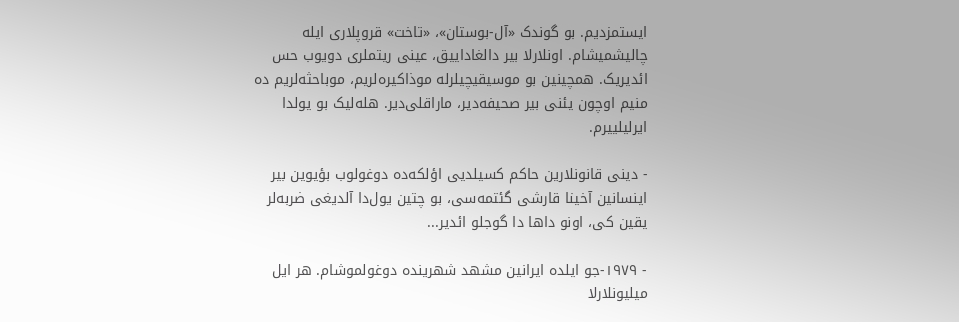ایستمزدیم. بو گوندک «آل-بوستان»، «تاخت» قروپلاری ایله چالیشمیشام. اونلارلا بیر دالغاداییق، عینی ریتملری دویوب حس ائدیریک. همچینین بو موسیقیچیلرله موذاکیره‌لریم، موباحثه‌لریم ده منیم اوچون یئنی بیر صحیفه‌دیر، ماراقلی‌دیر. هله‌لیک بو یولدا ایرلیلییرم.

- دینی قانونلارین حاکم کسیلدیی اؤلکه‌ده دوغولوب بؤیوین بیر اینسانین آخینا قارشی گئتمه‌سی، بو چتین یول‌دا آلدیغی ضربه‌لر یقین کی، اونو داها دا گوجلو ائدیر...

- ۱۹۷۹-جو ایلده ایرانین مشهد شهرینده دوغولموشام. هر ایل میلیونلارلا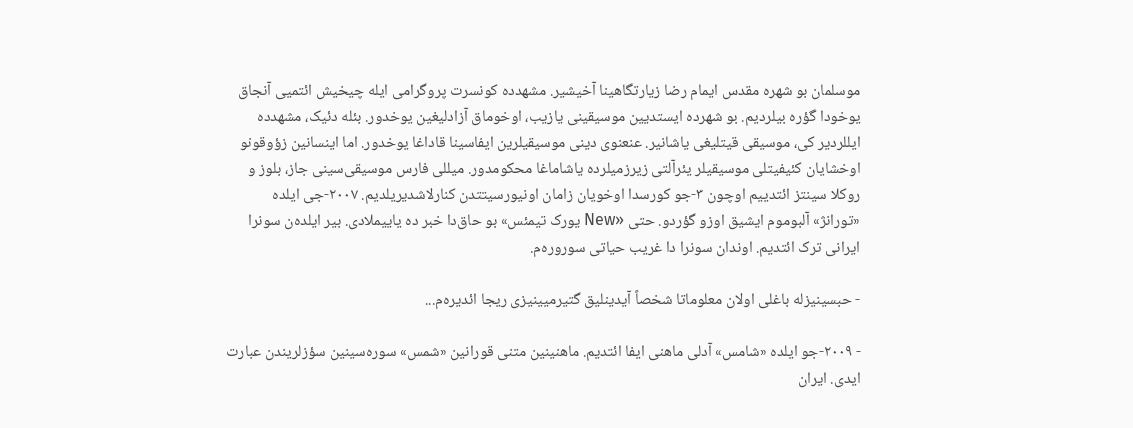موسلمان بو شهره مقدس ایمام رضا زیارتگاهینا آخیشیر. مشهدده کونسرت پروگرامی ایله چیخیش ائتمیی آنجاق یوخودا گؤره بیلردیم. بو شهرده ایستدیین موسیقینی یازیب، اوخوماق آزادلیغین یوخدور. بئله دئیک، مشهدده ایللردیر کی، موسیقی قیتلیغی یاشانیر. عنعنوی دینی موسیقیلرین ایفاسینا قاداغا یوخدور. اما اینسانین زؤوقونو اوخشایان کئیفیتلی موسیقیلر یئرآلتی زیرزمیلرده یاشاماغا محکومدور. میللی فارس موسیقی‌سینی جاز، بلوز و روکلا سینتز ائتدییم اوچون ۳-جو کورسدا اوخویان زامان اونیورسیتتدن کنارلاشدیریلدیم. ۲۰۰۷-جی ایلده «تورانژ» آلبوموم ایشیق اوزو گؤردو. حتی «New یورک تیمئس» بو حاق‌دا خبر ده یاییملادی. بیر ایلده‌ن سونرا ایرانی ترک ائتدیم. اوندان سونرا دا غریب حیاتی سوروره‌م.

- حبسینیزله باغلی اولان معلوماتا شخصاً آیدینلیق گتیرمیینیزی ریجا ائدیره‌م...

- ۲۰۰۹-جو ایلده «شامس» آدلی ماهنی ایفا ائتدیم. ماهنینین متنی قورانین «شمس» سوره‌سینین سؤزلریندن عبارت ایدی. ایران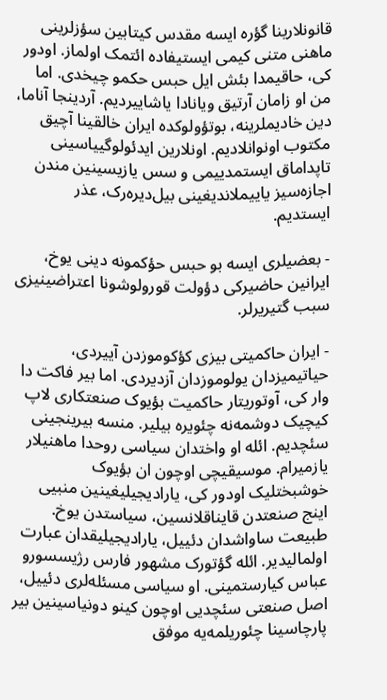قانونلارینا گؤره ایسه مقدس کیتابین سؤزلرینی ماهنی متنی کیمی ایستیفاده ائتمک اولماز. اودور کی، حاقیمدا بئش ایل حبس حکمو چیخدی. اما من او زامان آرتیق ویانادا یاشاییردیم. آردینجا آناما، دین خادیملرینه، بوتؤولوکده ایران خالقینا آچیق مکتوب اونوانلادیم. اونلارین ایدئولوگییاسینی تاپداماق ایستمدییمی و سس یازیسینین مندن اجازه‌سیز یاییملاندیغینی بیل‌دیره‌رک، عذر ایستدیم.

- بعضیلری ایسه بو حبس حؤکمونه دینی یوخ، ایرانین حاضیرکی دؤولت قورولوشونا اعتراضینیزی سبب گتیریرلر.

- ایران حاکمیتی بیزی کؤکوموزدن آییردی، حیاتیمیزدان یولوموزدان آزدیردی. اما بیر فاکت دا وار کی، آوتوریتار حاکمیت بؤیوک صنعتکاری لاپ کیچیک دوشمه‌نه چئویره بیلیر. منسه بیرینجینی سئچدیم. ائله او واختدان سیاسی روحدا ماهنیلار یازمیرام. موسیقیچی اوچون ان بؤیوک خوشبختلیک اودور کی، یارادیجیلیغینین منبیی اینج صنعتدن قایناقلانسین، سیاستدن یوخ. طبیعت ساواشدان دئییل، یارادیجیلیقدان عبارت اولمالیدیر. ائله گؤتورک مشهور فارس رژیسسورو عباس کیارستمینی. او سیاسی مسئله‌لری دئییل، اصل صنعتی سئچدیی اوچون کینو دونیاسینین بیر پارچاسینا چئوریلمه‌یه موفق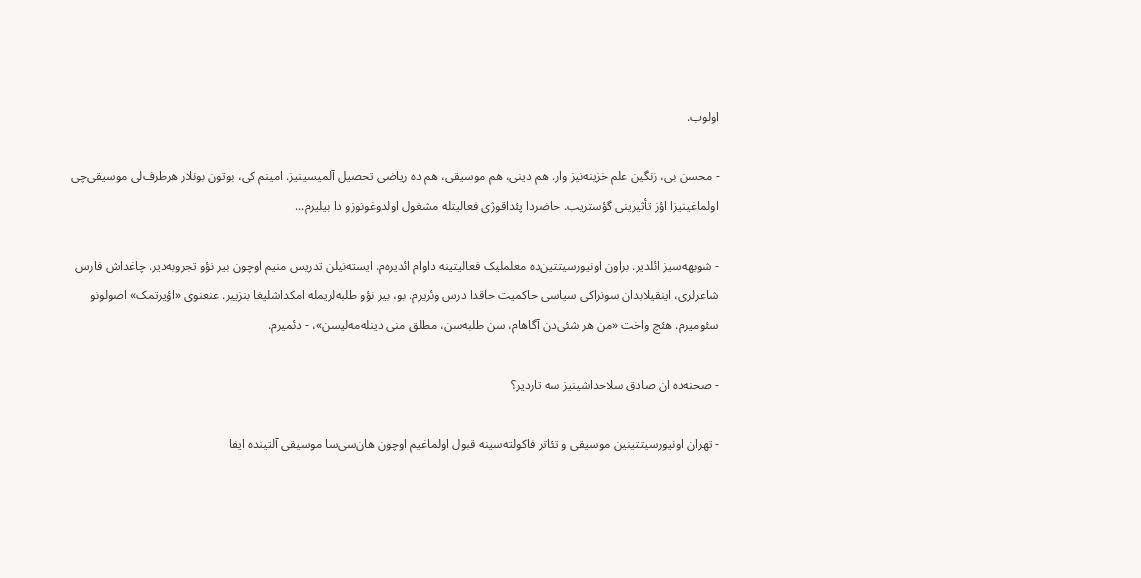اولوب.

- محسن بی، زنگین علم خزینه‌نیز وار. هم دینی، هم موسیقی، هم ده ریاضی تحصیل آلمیسینیز. امینم کی، بوتون بونلار هرطرف‌لی موسیقی‌چی اولماغینیزا اؤز تأثیرینی گؤستریب. حاضردا پئداقوژی فعالیتله مشغول اولدوغونوزو دا بیلیرم...

- شوبهه‌سیز ائلدیر. براون اونیورسیتتین‌ده معلملیک فعالیتینه داوام ائدیره‌م. ایسته‌نیلن تدریس منیم اوچون بیر نؤو تجروبه‌دیر. چاغداش فارس شاعرلری، اینقیلابدان سونراکی سیاسی حاکمیت حاقدا درس وئریرم. بو، بیر نؤو طلبه‌لریمله امکداشلیغا بنزییر. عنعنوی «اؤیرتمک» اصولونو سئومیرم. هئچ واخت «من هر شئی‌دن آگاهام، سن طلبه‌سن، مطلق منی دینله‌مه‌لیسن»، - دئمیرم.

- صحنه‌ده ان صادق سلاحداشینیز سه تاردیر؟

- تهران اونیورسیتتینین موسیقی و تئاتر فاکولته‌سینه قبول اولماغیم اوچون هان‌سی‌سا موسیقی آلتینده ایفا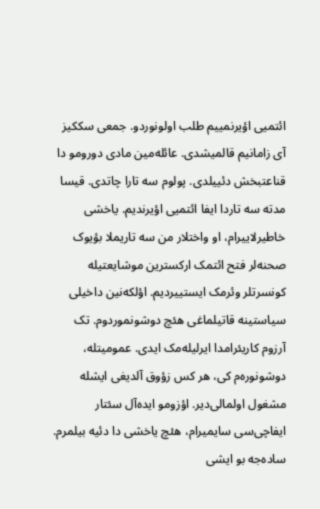ائتمیی اؤیرنمییم طلب اولونوردو. جمعی سککیز آی زامانیم قالمیشدی. عائله‌مین مادی دورومو دا قناعتبخش دئییلدی. پولوم سه تارا چاتدی. قیسا مدته سه تاردا ایفا ائتمیی اؤیرندیم. یاخشی خاطیرلاییرام، او واختلار من سه تاریملا بؤیوک صحنه‌لر فتح ائتمک ارکسترین موشایعتیله کونسرتلر وئرمک ایستییردیم. اؤلکه‌نین داخیلی سیاستینه قاتیلماغی هئچ دوشونموردوم. تک آرزوم کاریئرامدا ایر‌لیله‌مک ایدی. عمومیتله، دوشونوره‌م کی، هر کس زؤوق آلدیغی ایشله مشغول اولمالی‌دیر. اؤزومو ایده‌آل سئتار ایفاچی‌سی سایمیرام، هئچ یاخشی دا دئیه بیلمرم. ساده‌جه بو ایشی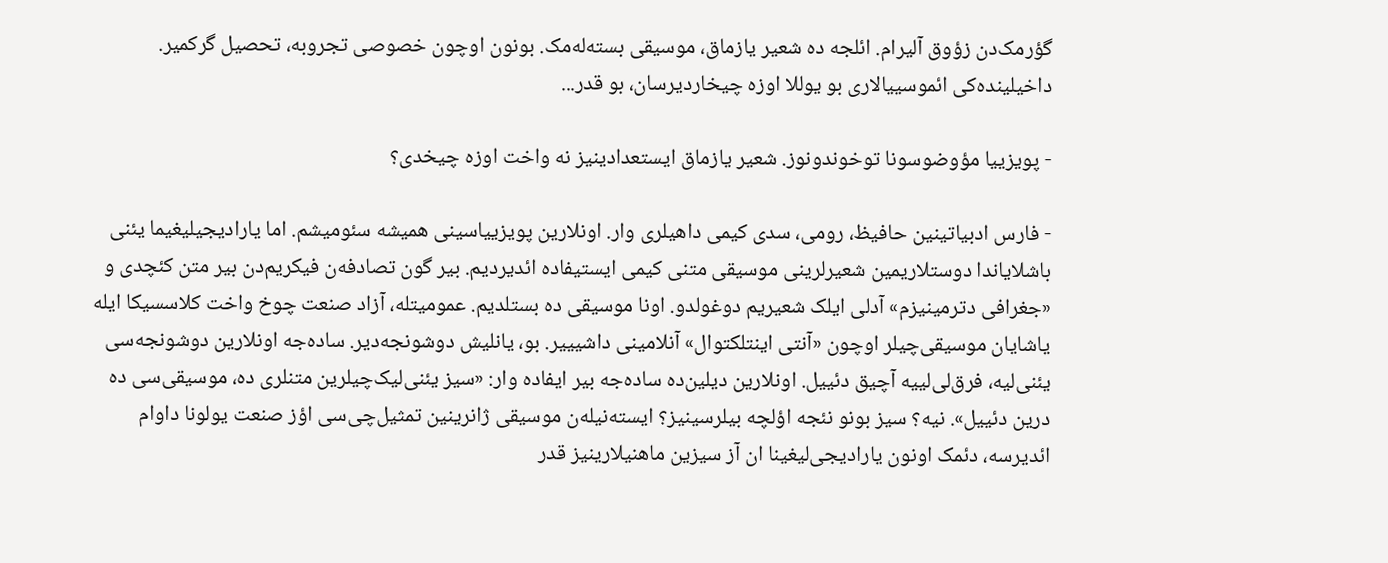گؤرمک‌دن زؤوق آلیرام. ائلجه ده شعیر یازماق، موسیقی بسته‌له‌مک. بونون اوچون خصوصی تجروبه، تحصیل گرکمیر. داخیلینده‌کی ائموسییالاری بو یوللا اوزه چیخاردیرسان، بو قدر...

- پویزییا مؤوضوسونا توخوندونوز. شعیر یازماق ایستعدادینیز نه واخت اوزه چیخدی؟

- فارس ادبیاتینین حافیظ، رومی، سدی کیمی داهیلری وار. اونلارین پویزییاسینی همیشه سئومیشم. اما یارادیجیلیغیما یئنی باشلایاندا دوستلاریمین شعیرلرینی موسیقی متنی کیمی ایستیفاده ائدیردیم. بیر گون تصادفه‌ن فیکریم‌دن بیر متن کئچدی و «جغرافی دترمینیزم» آدلی ایلک شعیریم دوغولدو. اونا موسیقی ده بستلدیم. عمومیتله، آزاد صنعت چوخ واخت کلاسسیکا ایله یاشایان موسیقی‌چیلر اوچون «آنتی‌ اینتلکتوال» آنلامینی داشیییر. بو، یانلیش دوشونجه‌دیر. ساده‌جه اونلارین دوشونجه‌سی یئنی‌لیه، فرق‌لی‌لییه آچیق دئییل. اونلارین دیلین‌ده ساده‌جه بیر ایفاده وار: «سیز یئنی‌لیک‌چیلرین متنلری ده، موسیقی‌سی ده درین دئییل». نیه؟ سیز بونو نئجه اؤلچه بیلرسینیز؟ ایسته‌نیله‌ن موسیقی ژانرینین تمثیل‌چی‌سی اؤز صنعت یولونا داوام ائدیرسه، دئمک اونون یارادیجی‌لیغینا ان آز سیزین ماهنیلارینیز قدر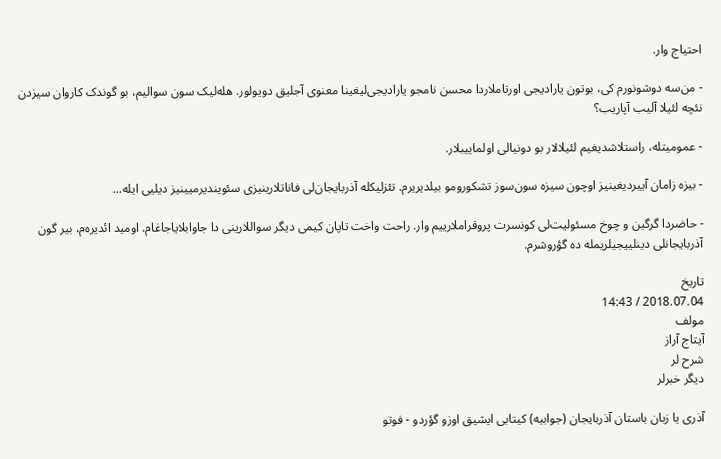احتیاج وار.

- من‌سه دوشونورم کی، بوتون یارادیجی اورتاملاردا محسن نامجو یارادیجی‌لیغینا معنوی آجلیق دویولور. هله‌لیک سون سوالیم، بو گوندک کاروان سیزدن نئچه لئیلا آلیب آپاریب؟

- عمومیتله، راستلاشدیغیم لئیلالار بو دونیالی اولماییبلار.

- بیزه زامان آییردیغینیز اوچون سیزه سون‌سوز تشکورومو بیلدیریرم. تئزلیکله آذربایجان‌لی فاناتلارینیزی سئویندیرمیینیز دیلیی ایله...

- حاضردا گرگین و چوخ مسئولیت‌لی کونسرت پروقراملارییم وار. راحت واخت تاپان کیمی دیگر سواللارینی دا جاوابلایاجاغام. اومید ائدیره‌م، بیر گون آذربایجانلی دینلییجیلریمله ده گؤروشرم.

تاریخ
2018.07.04 / 14:43
مولف
آیتاج آراز
شرح لر
دیگر خبرلر

آذری یا زبان باستان آذربایجان (جوابیه) کیتابی ایشیق اوزو گؤردو - فوتو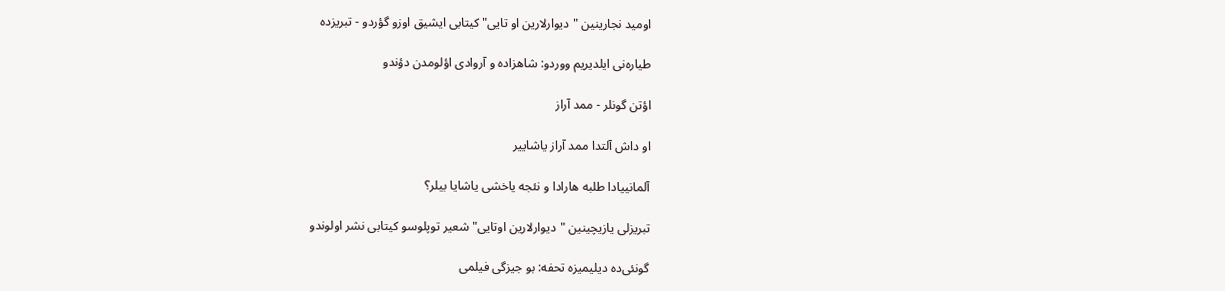اومید نجارینین "دیوارلارین او تایی" کیتابی ایشیق اوزو گؤردو - تبریزده

طیاره‌نی ایلدیریم ووردو: شاهزاده و آروادی اؤلومدن دؤندو

اؤتن گونلر - ممد آراز

او داش آلتدا ممد آراز یاشاییر

آلمانییادا طلبه هارادا و نئجه یاخشی یاشایا بیلر؟

تبریزلی یازیچینین "دیوارلارین اوتایی" شعیر توپلوسو کیتابی نشر اولوندو

گونئی‌ده دیلیمیزه تحفه: بو جیزگی فیلمی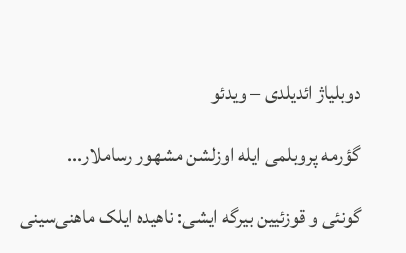دوبلیاژ ائدیلدی – ویدئو

گؤرمه پروبلمی ایله اوزلشن مشهور رساملار...

گونئی و قوزئیین بیرگه ایشی: ناهیده ایلک ماهنی‌سینی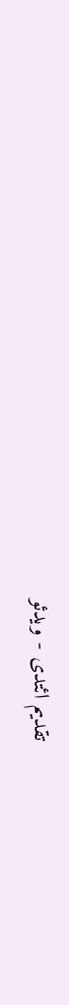تقدیم ائتدی - ویدئو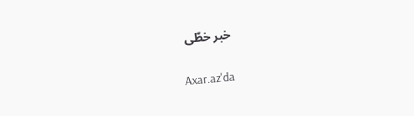خبر خطّی

Axar.az'da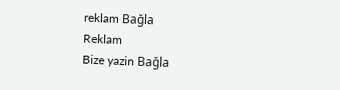reklam Bağla
Reklam
Bize yazin Bağla